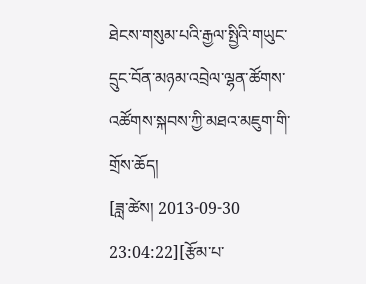ཐེངས་གསུམ་པའི་རྒྱལ་སྤྱིའི་གཡུང་དྲུང་བོན་མཉམ་འབྲེལ་ལྷན་ཚོགས་འཚོགས་སྐབས་ཀྱི་མཐའ་མཇུག་གི་གྲོས་ཆོད།
[ཟླ་ཚེས། 2013-09-30 23:04:22][རྩོམ་པ་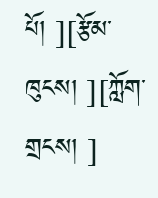པོ། ][རྩོམ་ཁུངས། ][ཀློག་གྲངས། ]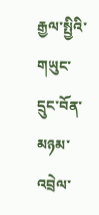རྒྱལ་སྤྱིའི་གཡུང་དྲུང་བོན་མཉམ་འབྲེལ་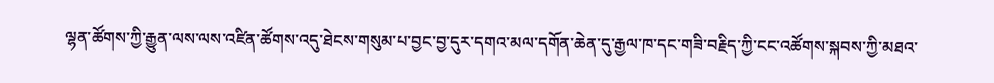ལྷན་ཚོགས་ཀྱི་རྒྱུན་ལས་ལས་འཛིན་ཚོགས་འདུ་ཐེངས་གསུམ་པ་བྱང་བྱ་དུར་དགའ་མལ་དགོན་ཆེན་དུ་རྒྱལ་ཁ་དང་གཟི་བརྗིད་ཀྱི་ངང་འཚོགས་སྐབས་ཀྱི་མཐའ་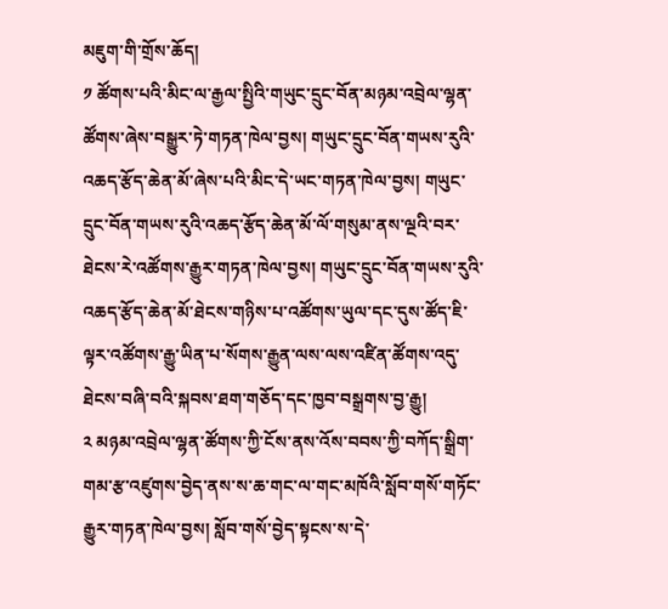མཇུག་གི་གྲོས་ཆོད།
༡ ཚོགས་པའི་མིང་ལ་རྒྱལ་སྤྱིའི་གཡུང་དྲུང་བོན་མཉམ་འབྲེལ་ལྷན་ཚོགས་ཞེས་བསྒྱུར་ཏེ་གཏན་ཁེལ་བྱས། གཡུང་དྲུང་བོན་གཡས་རུའི་འཆད་རྩོད་ཆེན་མོ་ཞེས་པའི་མིང་དེ་ཡང་གཏན་ཁེལ་བྱས། གཡུང་དྲུང་བོན་གཡས་རུའི་འཆད་རྩོད་ཆེན་མོ་ལོ་གསུམ་ནས་ལྔའི་བར་ཐེངས་རེ་འཚོགས་རྒྱུར་གཏན་ཁེལ་བྱས། གཡུང་དྲུང་བོན་གཡས་རུའི་འཆད་རྩོད་ཆེན་མོ་ཐེངས་གཉིས་པ་འཚོགས་ཡུལ་དང་དུས་ཚོད་ཇི་ལྟར་འཚོགས་རྒྱུ་ཡིན་པ་སོགས་རྒྱུན་ལས་ལས་འཛིན་ཚོགས་འདུ་ཐེངས་བཞི་བའི་སྐབས་ཐག་གཅོད་དང་ཁྱབ་བསྒྲགས་བྱ་རྒྱུ།
༢ མཉམ་འབྲེལ་ལྷན་ཚོགས་ཀྱི་ངོས་ནས་འོས་བབས་ཀྱི་བཀོད་སྒྲིག་གམ་རྩ་འཛུགས་བྱེད་ནས་ས་ཆ་གང་ལ་གང་མཁོའི་སློབ་གསོ་གཏོང་རྒྱུར་གཏན་ཁེལ་བྱས། སློབ་གསོ་བྱེད་སྟངས་ས་དེ་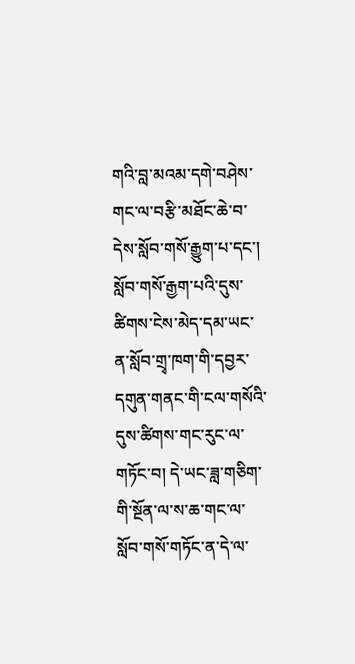གའི་བླ་མའམ་དགེ་བཤེས་གང་ལ་བརྩི་མཐོང་ཆེ་བ་དེས་སློབ་གསོ་རྒྱུག་པ་དང་། སློབ་གསོ་རྒྱག་པའི་དུས་ཚིགས་ངེས་མེད་དམ་ཡང་ན་སློབ་གྲྭ་ཁག་གི་དབྱར་དགུན་གནང་གི་ངལ་གསོའི་དུས་ཚིགས་གང་རུང་ལ་གཏོང་བ། དེ་ཡང་ཟླ་གཅིག་གི་སྔོན་ལ་ས་ཆ་གང་ལ་སློབ་གསོ་གཏོང་ན་དེ་ལ་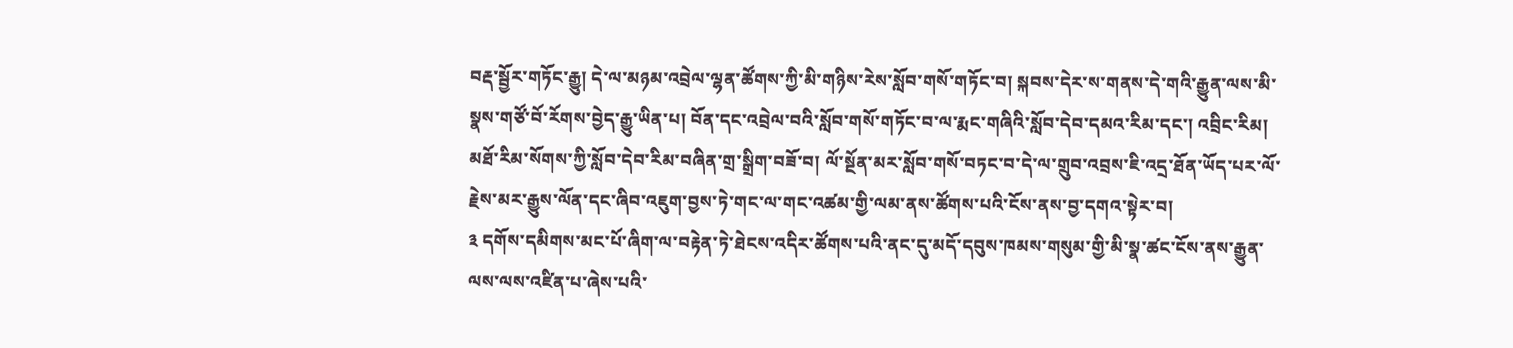བརྡ་སྦྱོར་གཏོང་རྒྱུ། དེ་ལ་མཉམ་འབྲེལ་ལྷན་ཚོགས་ཀྱི་མི་གཉིས་རེས་སློབ་གསོ་གཏོང་བ། སྐབས་དེར་ས་གནས་དེ་གའི་རྒྱུན་ལས་མི་སྣས་གཙོ་བོ་རོགས་བྱེད་རྒྱུ་ཡིན་པ། བོན་དང་འབྲེལ་བའི་སློབ་གསོ་གཏོང་བ་ལ་རྨང་གཞིའི་སློབ་དེབ་དམའ་རིམ་དང་། འབྲིང་རིམ། མཐོ་རིམ་སོགས་ཀྱི་སློབ་དེབ་རིམ་བཞིན་གྲ་སྒྲིག་བཟོ་བ། ལོ་སྔོན་མར་སློབ་གསོ་བཏང་བ་དེ་ལ་གྲུབ་འབྲས་ཇི་འདྲ་ཐོན་ཡོད་པར་ལོ་རྗེས་མར་རྒྱུས་ལོན་དང་ཞིབ་འཇུག་བྱས་ཏེ་གང་ལ་གང་འཚམ་གྱི་ལམ་ནས་ཚོགས་པའི་ངོས་ནས་བྱ་དགའ་སྟེར་བ།
༣ དགོས་དམིགས་མང་པོ་ཞིག་ལ་བརྟེན་ཏེ་ཐེངས་འདིར་ཚོགས་པའི་ནང་དུ་མདོ་དབུས་ཁམས་གསུམ་གྱི་མི་སྣ་ཚང་ངོས་ནས་རྒྱུན་ལས་ལས་འཛིན་པ་ཞེས་པའི་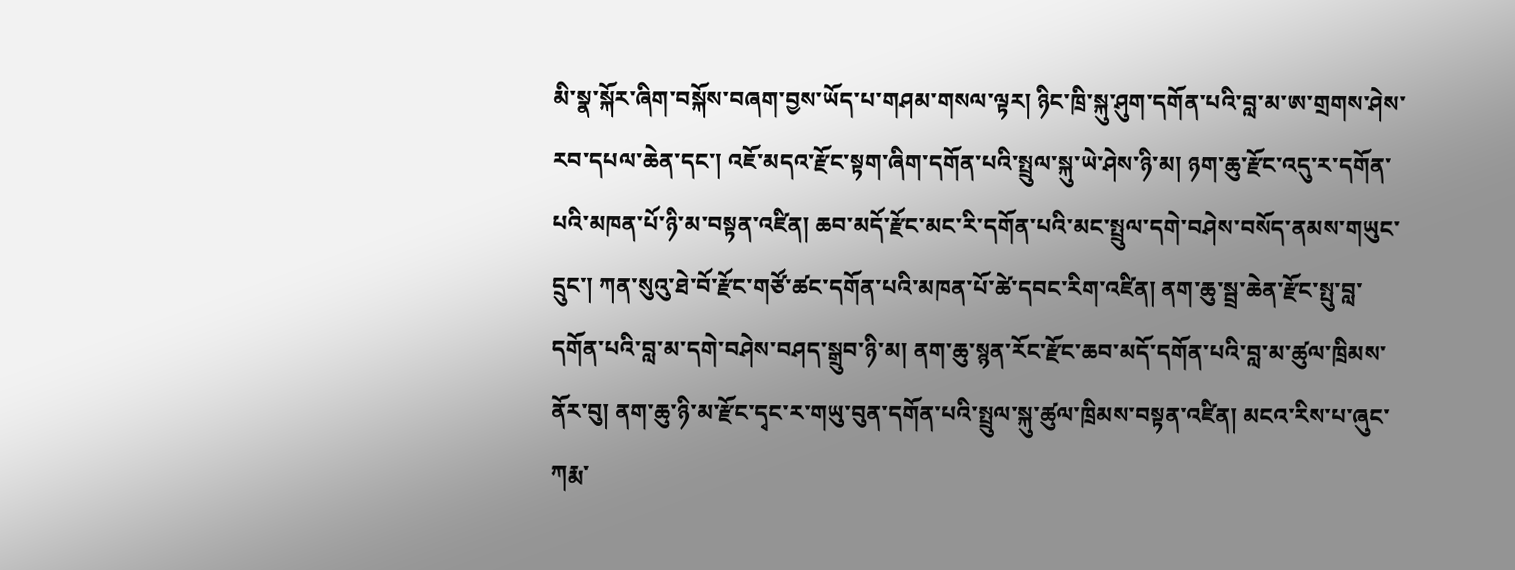མི་སྣ་སྐོར་ཞིག་བསྐོས་བཞག་བྱས་ཡོད་པ་གཤམ་གསལ་ལྟར། ཉིང་ཁྲི་སྐུ་ཤུག་དགོན་པའི་བླ་མ་ཨ་གྲགས་ཤེས་རབ་དཔལ་ཆེན་དང་། འཇོ་མདའ་རྫོང་སྟག་ཞིག་དགོན་པའི་སྤྲུལ་སྐུ་ཡེ་ཤེས་ཉི་མ། ཉག་ཆུ་རྫོང་འདུ་ར་དགོན་པའི་མཁན་པོ་ཉི་མ་བསྟན་འཛིན། ཆབ་མདོ་རྫོང་མང་རི་དགོན་པའི་མང་སྤྲུལ་དགེ་བཤེས་བསོད་ནམས་གཡུང་དྲུང་། ཀན་སུའུ་ཐེ་བོ་རྫོང་གཙོ་ཚང་དགོན་པའི་མཁན་པོ་ཚེ་དབང་རིག་འཛིན། ནག་ཆུ་སྦྲ་ཆེན་རྫོང་སྤུ་བླ་དགོན་པའི་བླ་མ་དགེ་བཤེས་བཤད་སྒྲུབ་ཉི་མ། ནག་ཆུ་སྙན་རོང་རྫོང་ཆབ་མདོ་དགོན་པའི་བླ་མ་ཚུལ་ཁྲིམས་ནོར་བུ། ནག་ཆུ་ཉི་མ་རྫོང་དྭང་ར་གཡུ་བུན་དགོན་པའི་སྤྲུལ་སྐུ་ཚུལ་ཁྲིམས་བསྟན་འཛིན། མངའ་རིས་པ་ཞུང་ཀརྨ་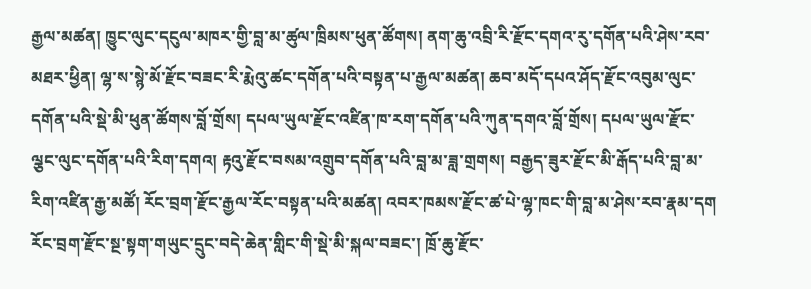རྒྱལ་མཚན། ཁྱུང་ལུང་དངུལ་མཁར་གྱི་བླ་མ་ཚུལ་ཁྲིམས་ཕུན་ཚོགས། ནག་ཆུ་འབྲི་རི་རྫོང་དགའ་རུ་དགོན་པའི་ཤེས་རབ་མཐར་ཕྱིན། ལྷ་ས་སྙེ་མོ་རྫོང་བཟང་རི་རྨེའུ་ཚང་དགོན་པའི་བསྟན་པ་རྒྱལ་མཚན། ཆབ་མདོ་དཔའ་ཤོད་རྫོང་འབུམ་ལུང་དགོན་པའི་སྡེ་མི་ཕུན་ཚོགས་བློ་གྲོས། དཔལ་ཡུལ་རྫོང་འཛིན་ཁ་རག་དགོན་པའི་ཀུན་དགའ་བློ་གྲོས། དཔལ་ཡུལ་རྫོང་ལྕང་ལུང་དགོན་པའི་རིག་དགའ། རྟའུ་རྫོང་བསམ་འགྲུབ་དགོན་པའི་བླ་མ་ཟླ་གྲགས། བརྒྱད་ཟུར་རྫོང་མི་རྒོད་པའི་བླ་མ་རིག་འཛིན་རྒྱ་མཚོ། རོང་བྲག་རྫོང་རྒྱལ་རོང་བསྟན་པའི་མཚན། འབར་ཁམས་རྫོང་ཚ་པེ་ལྷ་ཁང་གི་བླ་མ་ཤེས་རབ་རྣམ་དག རོང་བྲག་རྫོང་སྔ་སྟག་གཡུང་དྲུང་བདེ་ཆེན་གླིང་གི་སྡེ་མི་སྐལ་བཟང་། ཁྲོ་ཆུ་རྫོང་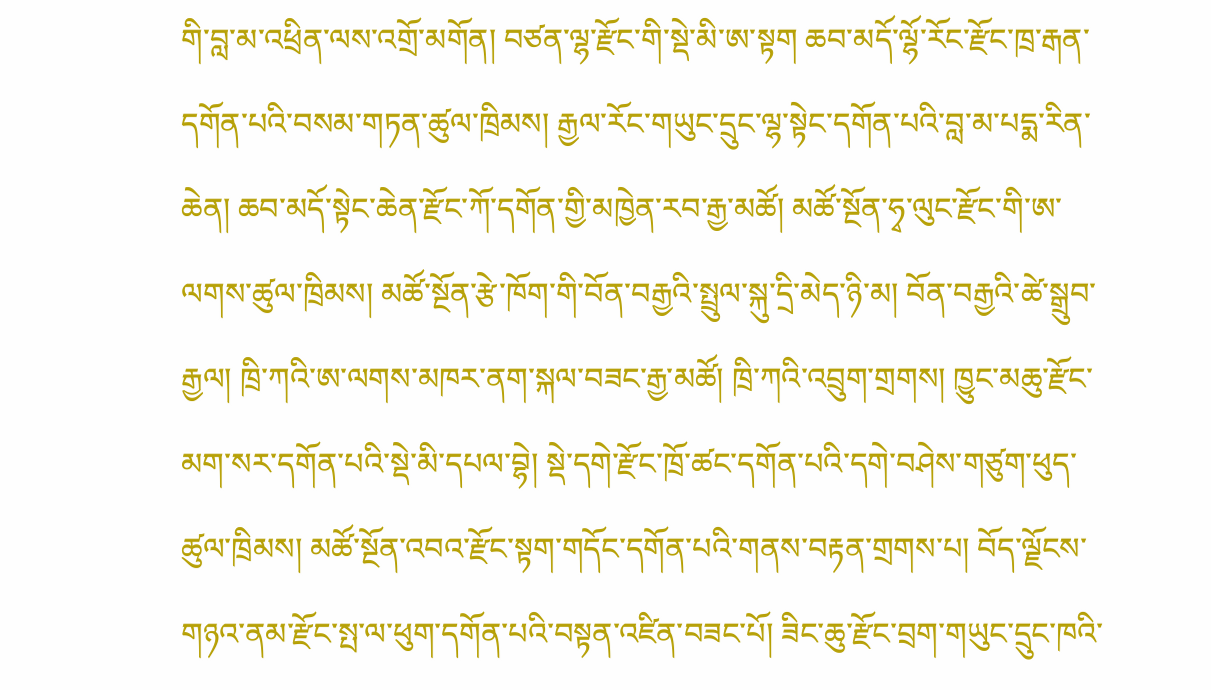གི་བླ་མ་འཕྲིན་ལས་འགྲོ་མགོན། བཙན་ལྷ་རྫོང་གི་སྡེ་མི་ཨ་སྟག ཆབ་མདོ་ལྷོ་རོང་རྫོང་ཁྲ་རྒན་དགོན་པའི་བསམ་གཏན་ཚུལ་ཁྲིམས། རྒྱལ་རོང་གཡུང་དྲུང་ལྷ་སྟེང་དགོན་པའི་བླ་མ་པདྨ་རིན་ཆེན། ཆབ་མདོ་སྟེང་ཆེན་རྫོང་ཀོ་དགོན་གྱི་མཁྱེན་རབ་རྒྱ་མཚོ། མཚོ་སྔོན་ཧྭ་ལུང་རྫོང་གི་ཨ་ལགས་ཚུལ་ཁྲིམས། མཚོ་སྔོན་རྩེ་ཁོག་གི་བོན་བརྒྱའི་སྤྲུལ་སྐུ་དྲི་མེད་ཉི་མ། བོན་བརྒྱའི་ཚེ་སྒྲུབ་རྒྱལ། ཁྲི་ཀའི་ཨ་ལགས་མཁར་ནག་སྐལ་བཟང་རྒྱ་མཚོ། ཁྲི་ཀའི་འབྲུག་གྲགས། ཁྱུང་མཆུ་རྫོང་མག་སར་དགོན་པའི་སྡེ་མི་དཔལ་བྷེ། སྡེ་དགེ་རྫོང་ཁྲོ་ཚང་དགོན་པའི་དགེ་བཤེས་གཙུག་ཕུད་ཚུལ་ཁྲིམས། མཚོ་སྔོན་འབའ་རྫོང་སྟག་གདོང་དགོན་པའི་གནས་བརྟན་གྲགས་པ། བོད་ལྗོངས་གཉའ་ནམ་རྫོང་སྤ་ལ་ཕུག་དགོན་པའི་བསྟན་འཛིན་བཟང་པོ། ཟིང་ཆུ་རྫོང་བྲག་གཡུང་དྲུང་ཁའི་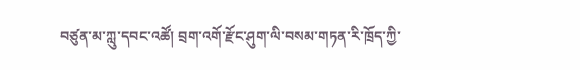བཙུན་མ་ཀླུ་དབང་འཚོ། བྲག་འགོ་རྫོང་ཤུག་ལི་བསམ་གཏན་རི་ཁྲོད་ཀྱི་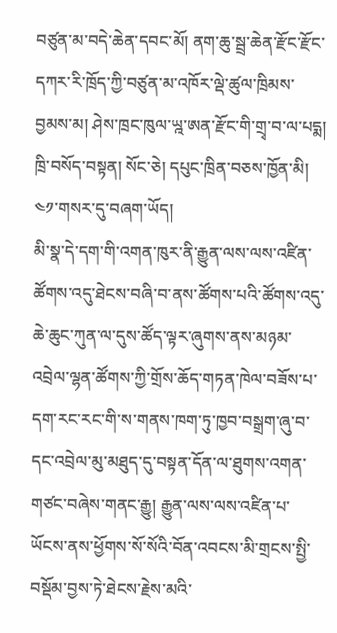བཙུན་མ་བདེ་ཆེན་དབང་མོ། ནག་ཆུ་སྦྲ་ཆེན་རྫོང་རྫོང་དཀར་རི་ཁྲོད་ཀྱི་བཙུན་མ་འཁོར་ལྡེ་ཚུལ་ཁྲིམས་བྱམས་མ། ཤེས་ཁྲང་ཁུལ་ཡྰ་ཨན་རྫོང་གི་གྲྭ་བ་ལ་པདྨ། ཁྲི་བསོད་བསྟན། སོང་ཅེ། དཔུང་ཁྲིན་བཅས་ཁྱོན་མི། ༤༡་གསར་དུ་བཞག་ཡོད།
མི་སྣ་དེ་དག་གི་འགན་ཁུར་ནི་རྒྱུན་ལས་ལས་འཛིན་ཚོགས་འདུ་ཐེངས་བཞི་བ་ནས་ཚོགས་པའི་ཚོགས་འདུ་ཆེ་ཆུང་ཀུན་ལ་དུས་ཚོད་ལྟར་ཞུགས་ནས་མཉམ་འབྲེལ་ལྷན་ཚོགས་ཀྱི་གྲོས་ཆོད་གཏན་ཁེལ་བཟོས་པ་དག་རང་རང་གི་ས་གནས་ཁག་ཏུ་ཁྱབ་བསྒྲག་ཞུ་བ་དང་འབྲེལ་མུ་མཐུད་དུ་བསྟན་དོན་ལ་ཐུགས་འགན་གཙང་བཞེས་གནང་རྒྱུ། རྒྱུན་ལས་ལས་འཛིན་པ་ཡོངས་ནས་ཕྱོགས་སོ་སོའི་བོན་འབངས་མི་གྲངས་སྤྱི་བསྡོམ་བྱས་ཏེ་ཐེངས་རྗེས་མའི་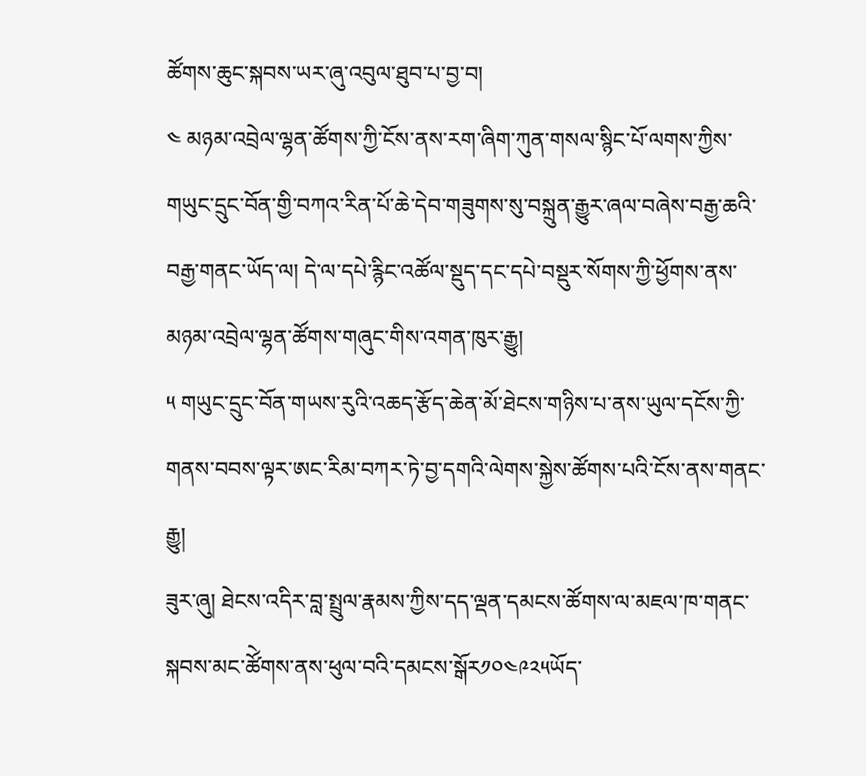ཚོགས་ཆུང་སྐབས་ཡར་ཞུ་འབུལ་ཐུབ་པ་བྱ་བ།
༤ མཉམ་འབྲེལ་ལྷན་ཚོགས་ཀྱི་ངོས་ནས་རག་ཞིག་ཀུན་གསལ་སྙིང་པོ་ལགས་ཀྱིས་གཡུང་དྲུང་བོན་གྱི་བཀའ་རིན་པོ་ཆེ་དེབ་གཟུགས་སུ་བསྐྲུན་རྒྱུར་ཞལ་བཞེས་བརྒྱ་ཆའི་བརྒྱ་གནང་ཡོད་ལ། དེ་ལ་དཔེ་རྙིང་འཚོལ་སྡུད་དང་དཔེ་བསྡུར་སོགས་ཀྱི་ཕྱོགས་ནས་མཉམ་འབྲེལ་ལྷན་ཚོགས་གཞུང་གིས་འགན་ཁུར་རྒྱུ།
༥ གཡུང་དྲུང་བོན་གཡས་རུའི་འཆད་རྩོད་ཆེན་མོ་ཐེངས་གཉིས་པ་ནས་ཡུལ་དངོས་ཀྱི་གནས་བབས་ལྟར་ཨང་རིམ་བཀར་ཏེ་བྱ་དགའི་ལེགས་སྐྱེས་ཚོགས་པའི་ངོས་ནས་གནང་རྒྱུ།
ཟུར་ཞུ། ཐེངས་འདིར་བླ་སྤྲུལ་རྣམས་ཀྱིས་དད་ལྡན་དམངས་ཚོགས་ལ་མཇལ་ཁ་གནང་སྐབས་མང་ཚོེགས་ནས་ཕུལ་བའི་དམངས་སྒོར༡༠༤༩༢༥ཡོད་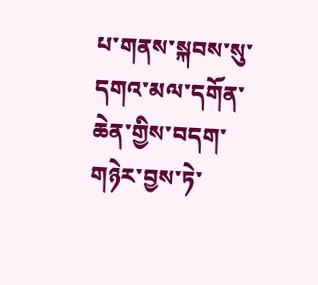པ་གནས་སྐབས་སུ་དགའ་མལ་དགོན་ཆེན་གྱིས་བདག་གཉེར་བྱས་ཏེ་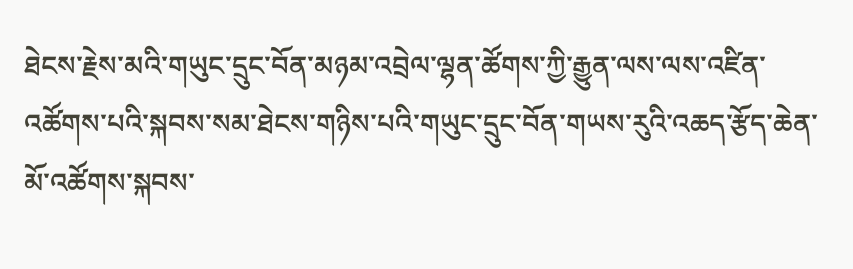ཐེངས་རྗེས་མའི་གཡུང་དྲུང་བོན་མཉམ་འབྲེལ་ལྷན་ཚོགས་ཀྱི་རྒྱུན་ལས་ལས་འཛིན་འཚོགས་པའི་སྐབས་སམ་ཐེངས་གཉིས་པའི་གཡུང་དྲུང་བོན་གཡས་རུའི་འཆད་རྩོད་ཆེན་མོ་འཚོགས་སྐབས་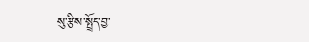སུ་རྩིས་སྤྲོད་བྱ་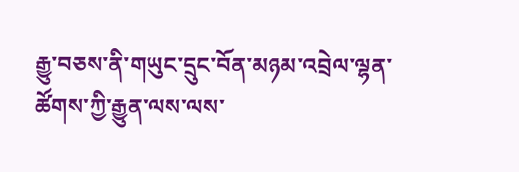རྒྱུ་བཅས་ནི་གཡུང་དྲུང་བོན་མཉམ་འབྲེལ་ལྷན་ཚོགས་ཀྱི་རྒྱུན་ལས་ལས་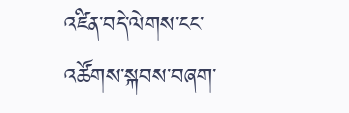འཛིན་བདེ་ལེགས་ངང་འཚོགས་སྐབས་བཞག་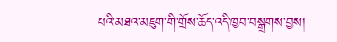པའི་མཐའ་མཇུག་གི་གྲོས་ཆོད་འདི་ཁྱབ་བསྒྲགས་བྱས།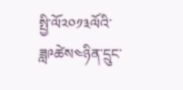སྤྱི་ལོ༢༠༡༣ལོའི་ཟླ༩ཚེས༤ཉིན་དྲུང་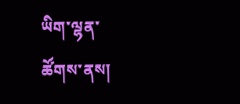ཡིག་ལྷན་ཚོགས་ནས།